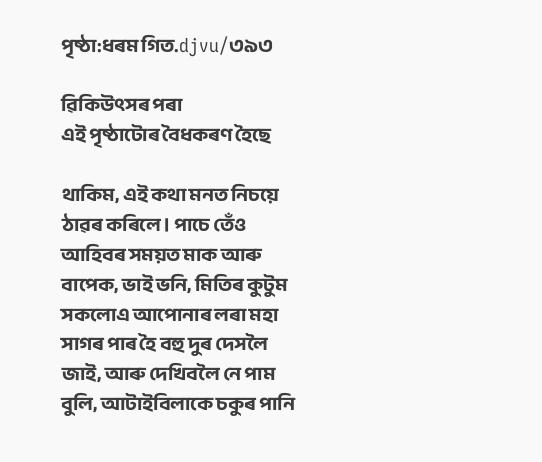পৃষ্ঠা:ধৰম গিত.djvu/৩৯৩

ৱিকিউৎসৰ পৰা
এই পৃষ্ঠাটোৰ বৈধকৰণ হৈছে

থাকিম, এই কথা মনত নিচয়ে ঠাৱৰ কৰিলে। পাচে তেঁও আহিবৰ সময়ত মাক আৰু বাপেক, ভাই ভনি, মিতিৰ কুটুম সকলোএ আপোনাৰ লৰা মহা সাগৰ পাৰ হৈ বহু দুৰ দেসলৈ জাই, আৰু দেখিবলৈ নে পাম বুলি, আটাইবিলাকে চকুৰ পানি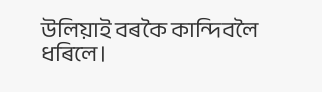উলিয়াই বৰকৈ কান্দিবলৈ ধৰিলে।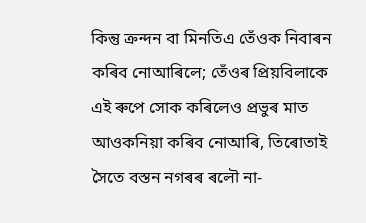কিন্তু ক্ৰন্দন বা মিনতিএ তেঁওক নিবাৰন কৰিব নোআৰিলে; তেঁওৰ প্ৰিয়বিলাকে এই ৰুপে সোক কৰিলেও প্ৰভুৰ মাত আওকনিয়া কৰিব নোআৰি, তিৰোতাই সৈতে বস্তন নগৰৰ ৰলৌ না-